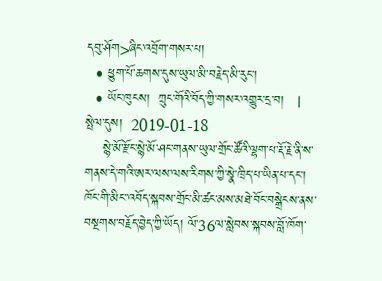དབུ་ཤོག>ཞིང་འབྲོག་གསར་པ།
  • ཕྱུག་པོ་ཆགས་དུས་ཡུལ་མི་བརྗེད་མི་རུང་།
  • ཡོང་ཁུངས།  ཀྲུང་གོའི་བོད་ཀྱི་གསར་འགྱུར་དྲ་བ།   |     སྤེལ་དུས།  2019-01-18
    སྙེ་མོ་རྫོང་སྙེ་མོ་ཤང་གནས་ཡུལ་གྲོང་ཚོའི་ལྷག་པ་རྡོ་རྗེ་ནི་ས་གནས་དེ་གའི་ཨར་ལས་ལས་རིགས་ཀྱི་སྣེ་ཁྲིད་པ་ཡིན་པ་དང་། ཁོང་གི་མིང་་འབོད་སྐབས་གྲོང་མི་ཚང་མས་མཐེ་བོང་བསྒྲེངས་ནས་བསྔགས་བརྗོད་བྱེད་ཀྱི་ཡོད། ལོ་36ལ་སླེབས་སྐབས་བློ་ཁོག་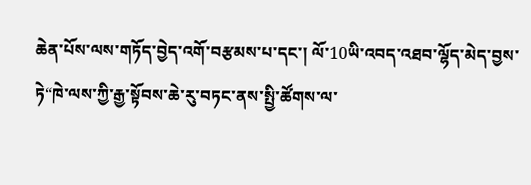ཆེན་པོས་ལས་གཏོད་བྱེད་འགོ་བརྩམས་པ་དང་། ལོ་10ཡི་འབད་འཐབ་ལྷོད་མེད་བྱས་ཏེ“ཁེ་ལས་ཀྱི་རྒྱ་སྟོབས་ཆེ་རུ་བཏང་ནས་སྤྱི་ཚོགས་ལ་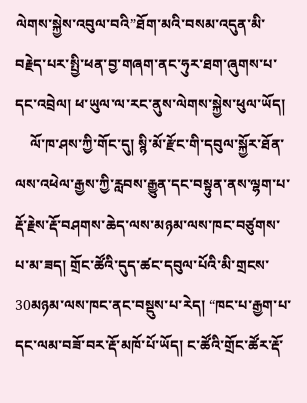ལེགས་སྐྱེས་འབུལ་བའི”ཐོག་མའི་བསམ་འདུན་མི་བརྗེད་པར་སྤྱི་ཕན་བྱ་གཞག་ནང་ཧུར་ཐག་ཞུགས་པ་དང་འབྲེལ། ཕ་ཡུལ་ལ་རང་ནུས་ལེགས་སྐྱེས་ཕུལ་ཡོད།
    ལོ་ཁ་ཤས་ཀྱི་གོང་དུ། སྙི་མོ་རྫོང་གི་དབུལ་སྐྱོར་ཐོན་ལས་འཕེལ་རྒྱས་ཀྱི་རླབས་རྒྱུན་དང་བསྟུན་ནས་ལྷག་པ་རྡོ་རྗེས་རྡོ་བཤགས་ཆེད་ལས་མཉམ་ལས་ཁང་བཙུགས་པ་མ་ཟད། གྲོང་ཚོའི་དུད་ཚང་དབུལ་པོའི་མི་གྲངས་30མཉམ་ལས་ཁང་ནང་བསྡུས་པ་རེད། “ཁང་པ་རྒྱག་པ་དང་ལམ་བཟོ་བར་རྡོ་མཁོ་པོ་ཡོད། ང་ཚོའི་གྲོང་ཚོར་རྡོ་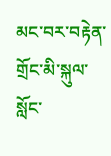མང་བར་བརྟེན་གྲོང་མི་སྐུལ་སློང་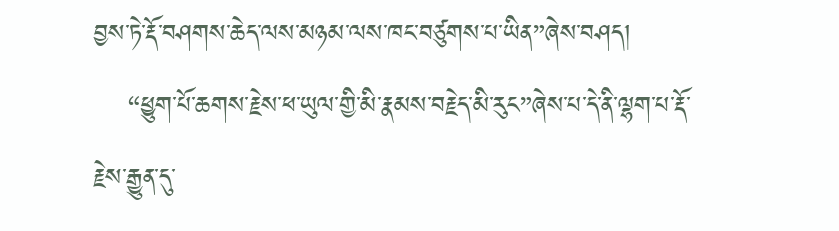བྱས་ཏེ་རྡོ་བཤགས་ཆེད་ལས་མཉམ་ལས་ཁང་བཙུགས་པ་ཡིན”ཞེས་བཤད།
    “ཕྱུག་པོ་ཆགས་རྗེས་ཕ་ཡུལ་གྱི་མི་རྣམས་བརྗེད་མི་རུང”ཞེས་པ་དེ་ནི་ལྷག་པ་རྡོ་རྗེས་རྒྱུན་དུ་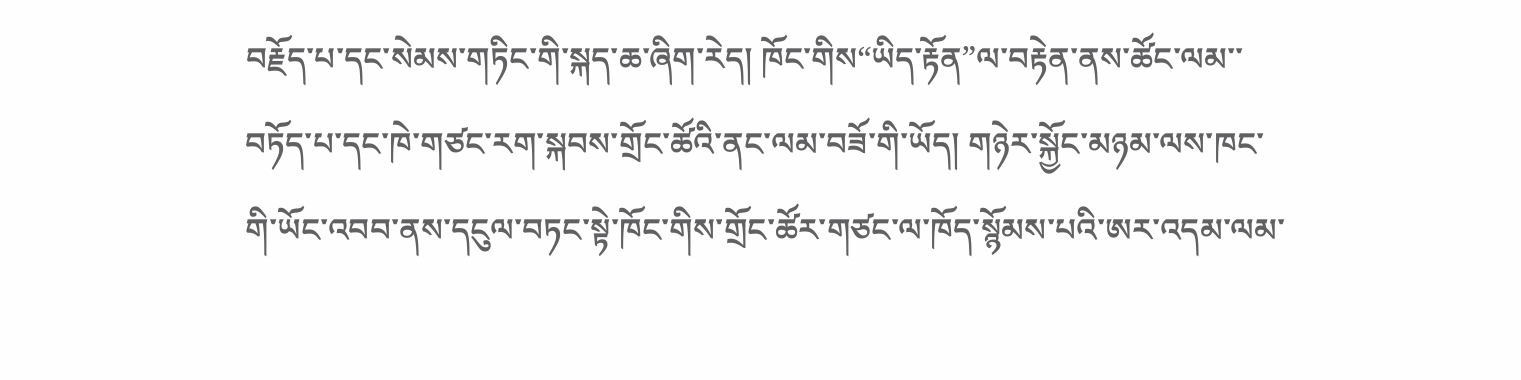བརྗོད་པ་དང་སེམས་གཏིང་གི་སྐད་ཆ་ཞིག་རེད། ཁོང་གིས“ཡིད་རྟོན”ལ་བརྟེན་ནས་ཚོང་ལམ་་བཏོད་པ་དང་ཁེ་གཙང་རག་སྐབས་གྲོང་ཚོའི་ནང་ལམ་བཟོ་གི་ཡོད། གཉེར་སྐྱོང་མཉམ་ལས་ཁང་གི་ཡོང་འབབ་ནས་དངུལ་བཏང་སྟེ་ཁོང་གིས་གྲོང་ཚོར་གཙང་ལ་ཁོད་སྙོམས་པའི་ཨར་འདམ་ལམ་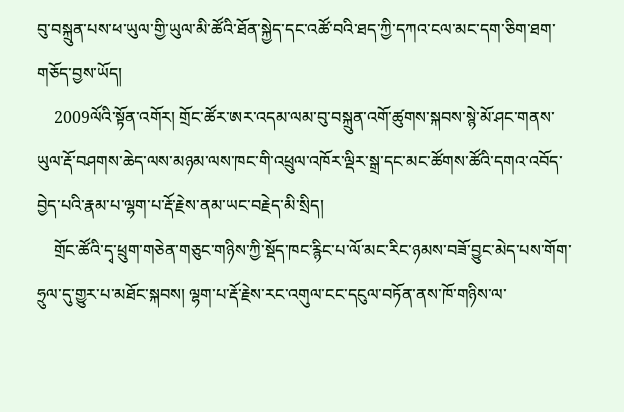བུ་བསྐྲུན་པས་ཕ་ཡུལ་གྱི་ཡུལ་མི་ཚོའི་ཐོན་སྐྱེད་དང་འཚོ་བའི་ཐད་ཀྱི་དཀའ་ངལ་མང་དག་ཅིག་ཐག་གཅོད་བྱས་ཡོད།
    2009ལོའི་སྟོན་འགོར། གྲོང་ཚོར་ཨར་འདམ་ལམ་བུ་བསྐྲུན་འགོ་ཚུགས་སྐབས་སྙེ་མོ་ཤང་གནས་ཡུལ་རྡོ་བཤགས་ཆེད་ལས་མཉམ་ལས་ཁང་གི་འཕྲུལ་འཁོར་ལྡིར་སྒྲ་དང་མང་ཚོགས་ཚོའི་དགའ་འབོད་བྱེད་པའི་རྣམ་པ་ལྷག་པ་རྡོ་རྗེས་ནམ་ཡང་བརྗེད་མི་སྲིད།
    གྲོང་ཚོའི་དྭ་ཕྲུག་གཅེན་གཅུང་གཉིས་ཀྱི་སྡོད་ཁང་རྙིང་པ་ལོ་མང་རིང་ཉམས་བཟོ་བྱུང་མེད་པས་གོག་ཧྲུལ་དུ་གྱུར་པ་མཐོང་སྐབས། ལྷག་པ་རྡོ་རྗེས་རང་འགུལ་ངང་དངུལ་བཏོན་ནས་ཁོ་གཉིས་ལ་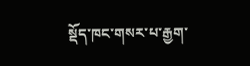སྡོད་ཁང་གསར་པ་རྒྱག་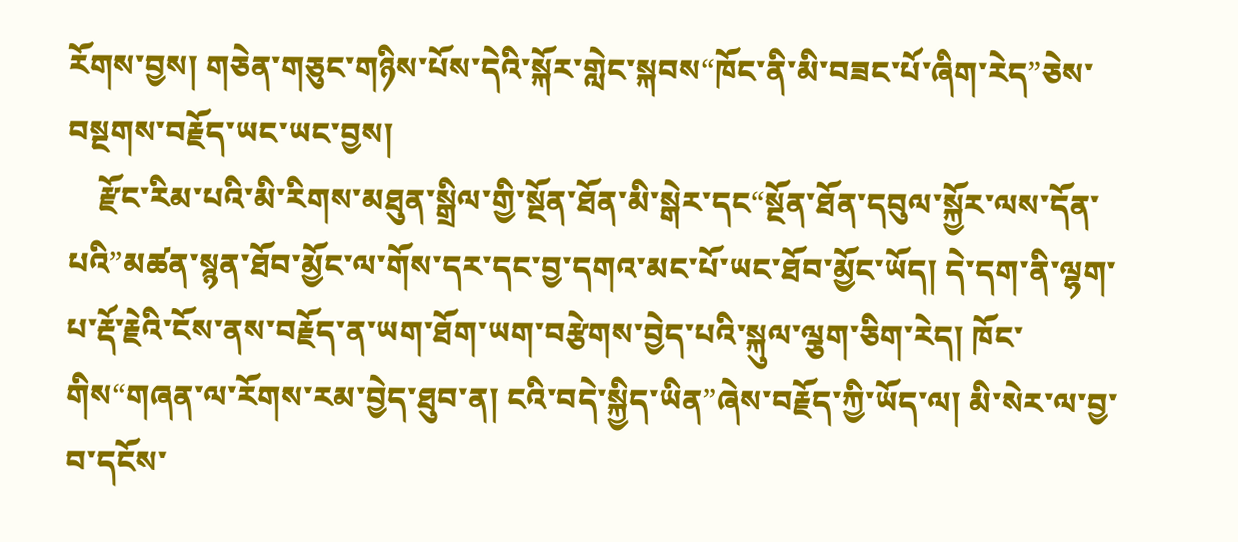རོགས་བྱས། གཅེན་གཅུང་གཉིས་པོས་དེའི་སྐོར་གླེང་སྐབས“ཁོང་ནི་མི་བཟང་པོ་ཞིག་རེད”ཅེས་བསྔགས་བརྗོད་ཡང་ཡང་བྱས།
    རྫོང་རིམ་པའི་མི་རིགས་མཐུན་སྒྲིལ་གྱི་སྔོན་ཐོན་མི་སྒེར་དང“སྔོན་ཐོན་དབུལ་སྐྱོར་ལས་དོན་པའི”མཚན་སྙན་ཐོབ་མྱོང་ལ་གོས་དར་དང་བྱ་དགའ་མང་པོ་ཡང་ཐོབ་མྱོང་ཡོད། དེ་དག་ནི་ལྷག་པ་རྡོ་རྗེའི་ངོས་ནས་བརྗོད་ན་ཡག་ཐོག་ཡག་བརྩེགས་བྱེད་པའི་སྐུལ་ལྕག་ཅིག་རེད། ཁོང་གིས“གཞན་ལ་རོགས་རམ་བྱེད་ཐུབ་ན། ངའི་བདེ་སྐྱིད་ཡིན”ཞེས་བརྗོད་ཀྱི་ཡོད་ལ། མི་སེར་ལ་བྱ་བ་དངོས་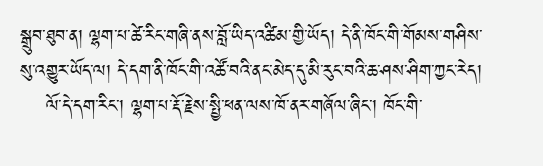སྒྲུབ་ཐུབ་ན། ལྷག་པ་ཚེ་རིང་གཞི་ནས་བློ་ཡིད་འཚིམ་གྱི་ཡོད། དེ་ནི་ཁོང་གི་གོམས་གཤིས་སུ་འགྱུར་ཡོད་ལ། དེ་དག་ནི་ཁོང་གི་འཚོ་བའི་ནང་མེད་དུ་མི་རུང་བའི་ཆ་ཤས་ཤིག་ཀྱང་རེད།
    ལོ་དེ་དག་རིང་། ལྷག་པ་རྡོ་རྗེས་སྤྱི་ཕན་ལས་ཁོ་ནར་གཞོལ་ཞིང་། ཁོང་གི་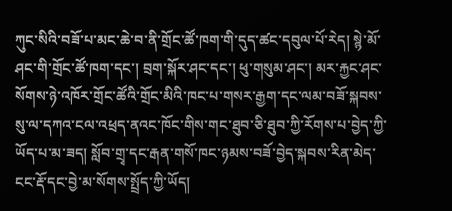ཀུང་སིའི་བཟོ་པ་མང་ཆེ་བ་ནི་གྲོང་ཚོ་ཁག་གི་དུད་ཚང་དབུལ་པོ་རེད། སྙེ་མོ་ཤང་གི་གྲོང་ཚོ་ཁག་དང་། བྲག་སྐོར་ཤང་དང་། ཕུ་གསུམ་ཤང་། མར་རྐྱང་ཤང་སོགས་ཉེ་འཁོར་གྲོང་ཚོའི་གྲོང་མིའི་ཁང་པ་གསར་རྒྱག་དང་ལམ་བཟོ་སྐབས་སུ་ལ་དཀའ་ངལ་འཕྲད་ནའང་ཁོང་གིས་གང་ཐུབ་ཅི་ཐུབ་ཀྱི་རོགས་པ་བྱེད་ཀྱི་ཡོད་པ་མ་ཟད། སློབ་གྲྭ་དང་རྒན་གསོ་ཁང་ཉམས་བཟོ་བྱེད་སྐབས་རིན་མེད་ངང་རྡོ་དང་བྱེ་མ་སོགས་སྤྲོད་ཀྱི་ཡོད།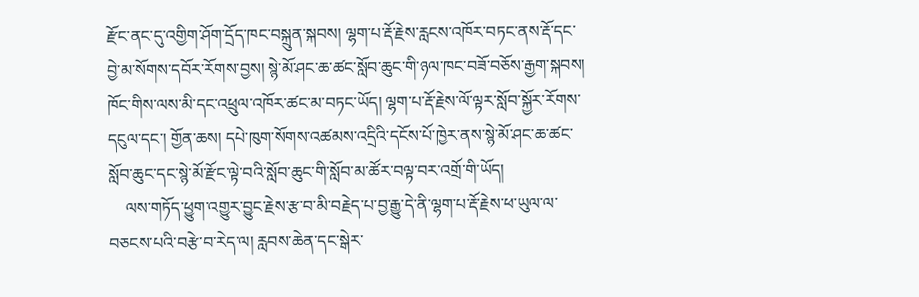རྫོང་ནང་དུ་འགྱིག་ཤོག་དྲོད་ཁང་བསྐྲུན་སྐབས། ལྷག་པ་རྡོ་རྗེས་རླངས་འཁོར་བཏང་ནས་རྡོ་དང་བྱེ་མ་སོགས་དབོར་རོགས་བྱས། སྙེ་མོ་ཤང་ཆ་ཚང་སློབ་ཆུང་གི་ཉལ་ཁང་བཟོ་བཅོས་རྒྱག་སྐབས། ཁོང་གིས་ལས་མི་དང་འཕྲུལ་འཁོར་ཚང་མ་བཏང་ཡོད། ལྷག་པ་རྡོ་རྗེས་ལོ་ལྟར་སློབ་སྐྱོར་རོགས་དངུལ་དང་། གྱོན་ཆས། དཔེ་ཁུག་སོགས་འཚམས་འདྲིའི་དངོས་པོ་ཁྱེར་ནས་སྙེ་མོ་ཤང་ཆ་ཚང་སློབ་ཆུང་དང་སྙེ་མོ་རྫོང་ལྟེ་བའི་སློབ་ཆུང་གི་སློབ་མ་ཚོར་བལྟ་བར་འགྲོ་གི་ཡོད།
    ལས་གཏོད་ཕྱུག་འགྱུར་བྱུང་རྗེས་རྩ་བ་མི་བརྗེད་པ་བྱ་རྒྱུ་དེ་ནི་ལྷག་པ་རྡོ་རྗེས་ཕ་ཡུལ་ལ་བཅངས་པའི་བརྩེ་བ་རེད་ལ། རླབས་ཆེན་དང་སྒེར་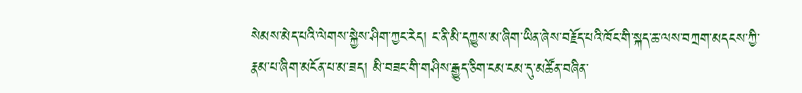སེམས་མེད་པའི་ལེགས་སྐྱེས་ཤིག་ཀྱང་རེད། ང་ནི་མི་དཀྱུས་མ་ཞིག་ཡིན་ཞེས་བརྗོད་པའི་ཁོང་གི་སྐད་ཆ་ལས་བཀྲག་མདངས་ཀྱི་རྣམ་པ་ཞིག་མངོན་པ་མ་ཟད། མི་བཟང་གི་གཤིས་རྒྱུད་ཅིག་ངམ་ངམ་དུ་མཚོན་བཞིན་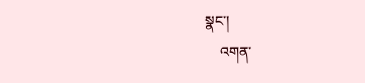སྣང་།
    འགན་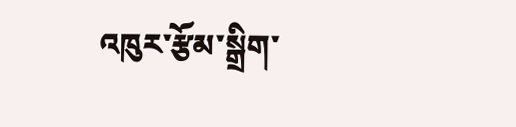འཁུར་རྩོམ་སྒྲིག་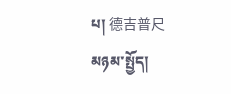པ། 德吉普尺
མཉམ་སྤྱོད།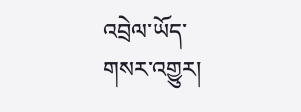འབྲེལ་ཡོད་གསར་འགྱུར།